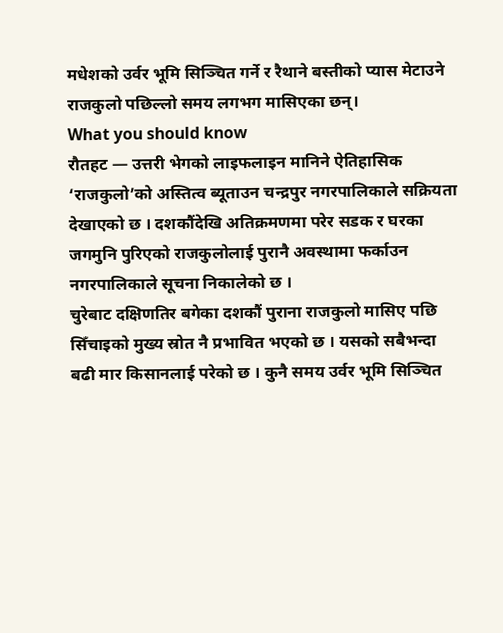मधेशको उर्वर भूमि सिञ्चित गर्ने र रैथाने बस्तीको प्यास मेटाउने राजकुलो पछिल्लो समय लगभग मासिएका छन्।
What you should know
रौतहट — उत्तरी भेगको लाइफलाइन मानिने ऐतिहासिक ‘राजकुलो’को अस्तित्व ब्यूताउन चन्द्रपुर नगरपालिकाले सक्रियता देखाएको छ । दशकौंदेखि अतिक्रमणमा परेर सडक र घरका जगमुनि पुरिएको राजकुलोलाई पुरानै अवस्थामा फर्काउन नगरपालिकाले सूचना निकालेको छ ।
चुरेबाट दक्षिणतिर बगेका दशकौं पुराना राजकुलो मासिए पछि सिँचाइको मुख्य स्रोत नै प्रभावित भएको छ । यसको सबैभन्दा बढी मार किसानलाई परेको छ । कुनै समय उर्वर भूमि सिञ्चित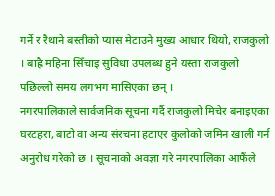गर्ने र रैथाने बस्तीको प्यास मेटाउने मुख्य आधार थियो, राजकुलो । बाह्रै महिना सिँचाइ सुविधा उपलब्ध हुने यस्ता राजकुलो पछिल्लो समय लगभग मासिएका छन् ।
नगरपालिकाले सार्वजनिक सूचना गर्दै राजकुलो मिचेर बनाइएका घरटहरा, बाटो वा अन्य संरचना हटाएर कुलोको जमिन खाली गर्न अनुरोध गरेको छ । सूचनाको अवज्ञा गरे नगरपालिका आफैंले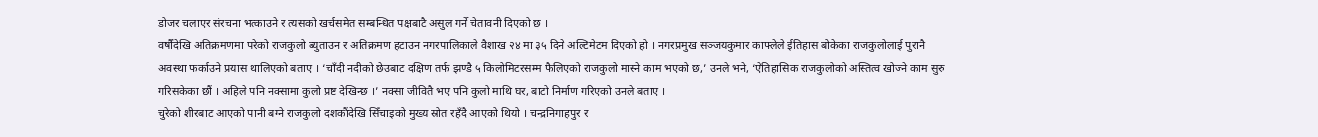डोजर चलाएर संरचना भत्काउने र त्यसको खर्चसमेत सम्बन्धित पक्षबाटै असुल गर्ने चेतावनी दिएको छ ।
वर्षौंदेखि अतिक्रमणमा परेको राजकुलो ब्युताउन र अतिक्रमण हटाउन नगरपालिकाले वैशाख २४ मा ३५ दिने अल्टिमेटम दिएको हो । नगरप्रमुख सञ्जयकुमार काफ्लेले ईतिहास बोकेका राजकुलोलाई पुरानै अवस्था फर्काउने प्रयास थालिएको बताए । ‘चाँदी नदीको छेउबाट दक्षिण तर्फ झण्डै ५ किलोमिटरसम्म फैलिएको राजकुलो मास्ने काम भएको छ,’ उनले भने, ‘ऐतिहासिक राजकुलोको अस्तित्व खोज्ने काम सुरु गरिसकेका छौं । अहिले पनि नक्सामा कुलो प्रष्ट देखिन्छ ।’ नक्सा जीवितै भए पनि कुलो माथि घर, बाटो निर्माण गरिएको उनले बताए ।
चुरेको शीरबाट आएको पानी बग्ने राजकुलो दशकौंदेखि सिँचाइको मुख्य स्रोत रहँदै आएको थियो । चन्द्रनिगाहपुर र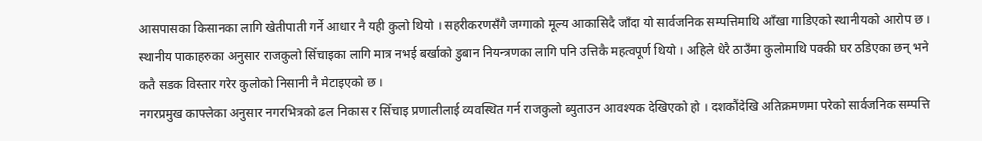आसपासका किसानका लागि खेतीपाती गर्ने आधार नै यही कुलो थियो । सहरीकरणसँगै जग्गाको मूल्य आकासिदै जाँदा यो सार्वजनिक सम्पत्तिमाथि आँखा गाडिएको स्थानीयको आरोप छ । स्थानीय पाकाहरुका अनुसार राजकुलो सिँचाइका लागि मात्र नभई बर्खाको डुबान नियन्त्रणका लागि पनि उत्तिकै महत्वपूर्ण थियो । अहिले धेरै ठाउँमा कुलोमाथि पक्की घर ठडिएका छन् भने कतै सडक विस्तार गरेर कुलोको निसानी नै मेटाइएको छ ।
नगरप्रमुख काफ्लेका अनुसार नगरभित्रको ढल निकास र सिँचाइ प्रणालीलाई व्यवस्थित गर्न राजकुलो ब्युताउन आवश्यक देखिएको हो । दशकौंदेखि अतिक्रमणमा परेको सार्वजनिक सम्पत्ति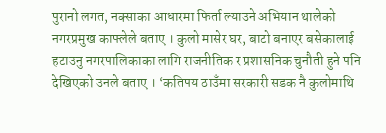पुरानो लगत, नक्साका आधारमा फिर्ता ल्याउने अभियान थालेको नगरप्रमुख काफ्लेले बताए । कुलो मासेर घर, बाटो बनाएर बसेकालाई हटाउनु नगरपालिकाका लागि राजनीतिक र प्रशासनिक चुनौती हुने पनि देखिएको उनले बताए । ‘कतिपय ठाउँमा सरकारी सडक नै कुलोमाथि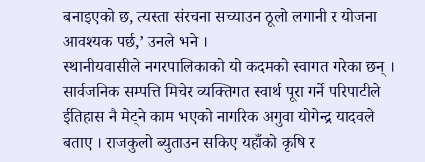बनाइएको छ, त्यस्ता संरचना सच्याउन ठूलो लगानी र योजना आवश्यक पर्छ,’ उनले भने ।
स्थानीयवासीले नगरपालिकाको यो कदमको स्वागत गरेका छन् । सार्वजनिक सम्पत्ति मिचेर व्यक्तिगत स्वार्थ पूरा गर्ने परिपाटीले ईतिहास नै मेट्ने काम भएको नागरिक अगुवा योगेन्द्र यादवले बताए । राजकुलो ब्युताउन सकिए यहाँको कृषि र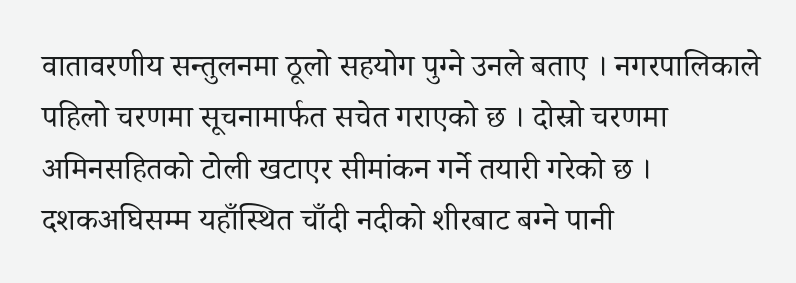वातावरणीय सन्तुलनमा ठूलो सहयोग पुग्ने उनले बताए । नगरपालिकाले पहिलो चरणमा सूचनामार्फत सचेत गराएको छ । दोस्रो चरणमा अमिनसहितको टोली खटाएर सीमांकन गर्ने तयारी गरेको छ ।
दशकअघिसम्म यहाँस्थित चाँदी नदीको शीरबाट बग्ने पानी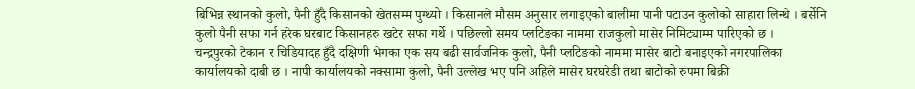बिभिन्न स्थानको कुलो, पैनी हुँदै किसानको खेतसम्म पुग्थ्यो । किसानले मौसम अनुसार लगाइएको बालीमा पानी पटाउन कुलोको साहारा लिन्थे । बर्सेनि कुलो पैनी सफा गर्न हरेक घरबाट किसानहरु खटेर सफा गर्थे । पछिल्लो समय प्लटिङका नाममा राजकुलो मासेर निमिट्याम्म पारिएको छ ।
चन्द्रपुरको टेकान र चिडियादह हुँदै दक्षिणी भेगका एक सय बढी सार्वजनिक कुलो, पैनी प्लटिङको नाममा मासेर बाटो बनाइएको नगरपालिका कार्यालयको दाबी छ । नापी कार्यालयको नक्सामा कुलो, पैनी उल्लेख भए पनि अहिले मासेर घरघरेडी तथा बाटोको रुपमा बिक्री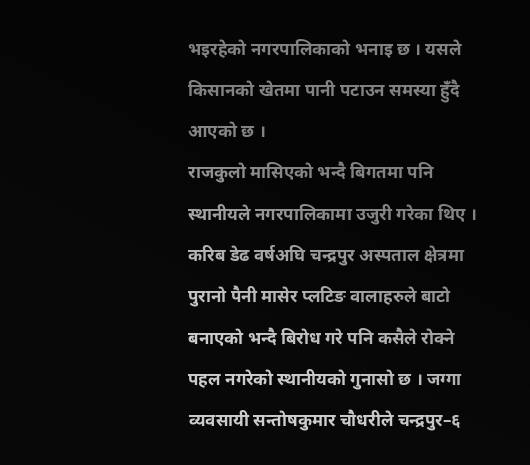भइरहेको नगरपालिकाको भनाइ छ । यसले किसानको खेतमा पानी पटाउन समस्या हुँदै आएको छ ।
राजकुलो मासिएको भन्दै बिगतमा पनि स्थानीयले नगरपालिकामा उजुरी गरेका थिए । करिब डेढ वर्षअघि चन्द्रपुर अस्पताल क्षेत्रमा पुरानो पैनी मासेर प्लटिङ वालाहरुले बाटो बनाएको भन्दै बिरोध गरे पनि कसैले रोक्ने पहल नगरेको स्थानीयको गुनासो छ । जग्गा व्यवसायी सन्तोषकुमार चौधरीले चन्द्रपुर–६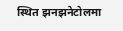स्थित झनझनेटोलमा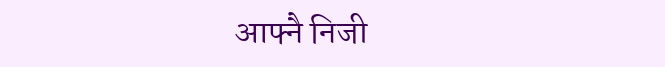आफ्नै निजी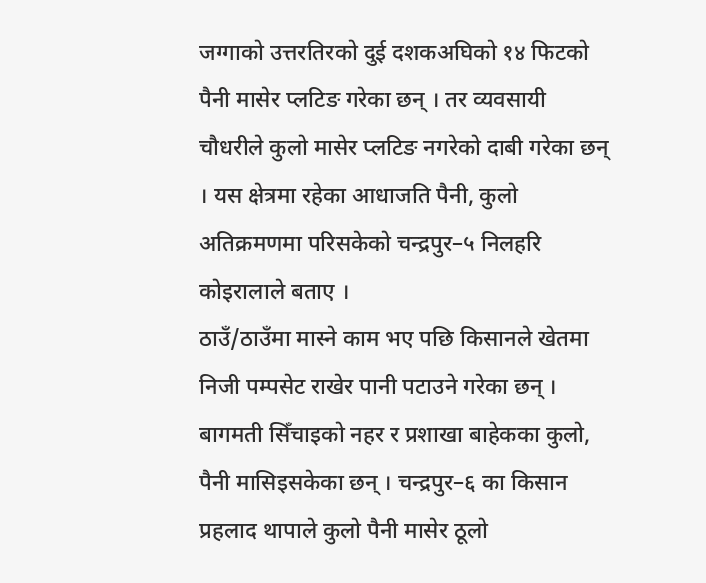जग्गाको उत्तरतिरको दुई दशकअघिको १४ फिटको पैनी मासेर प्लटिङ गरेका छन् । तर व्यवसायी चौधरीले कुलो मासेर प्लटिङ नगरेको दाबी गरेका छन् । यस क्षेत्रमा रहेका आधाजति पैनी, कुलो अतिक्रमणमा परिसकेको चन्द्रपुर–५ निलहरि कोइरालाले बताए ।
ठाउँ/ठाउँमा मास्ने काम भए पछि किसानले खेतमा निजी पम्पसेट राखेर पानी पटाउने गरेका छन् । बागमती सिँचाइको नहर र प्रशाखा बाहेकका कुलो, पैनी मासिइसकेका छन् । चन्द्रपुर–६ का किसान प्रहलाद थापाले कुलो पैनी मासेर ठूलो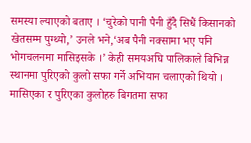समस्या ल्याएको बताए । ‘चुरेको पानी पैनी हुँदै सिधैं किसानको खेतसम्म पुग्थ्यो,’ उनले भने,‘अब पैनी नक्सामा भए पनि भोगचलनमा मासिइसके ।’ केही समयअघि पालिकाले बिभिन्न स्थानमा पुरिएको कुलो सफा गर्ने अभियान चलाएको थियो । मासिएका र पुरिएका कुलोहरु बिगतमा सफा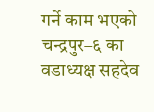गर्ने काम भएको चन्द्रपुर–६ का वडाध्यक्ष सहदेव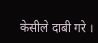केसीले दाबी गरे ।